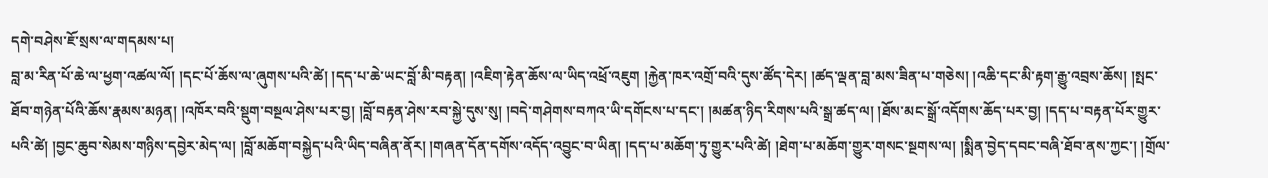དགེ་བཤེས་ཇོ་སྲས་ལ་གདམས་པ།
བླ་མ་རིན་པོ་ཆེ་ལ་ཕྱག་འཚལ་ལོ། །དང་པོ་ཆོས་ལ་ཞུགས་པའི་ཚེ། །དད་པ་ཆེ་ཡང་བློ་མི་བརྟན། །འཇིག་རྟེན་ཆོས་ལ་ཡིད་འཕྲོ་འཇུག །རྐྱེན་ཁར་འགྲོ་བའི་དུས་ཚོད་དེར། །ཚད་ལྡན་བླ་མས་ཟིན་པ་གཅེས། །འཆི་དང་མི་རྟག་རྒྱུ་འབྲས་ཆོས། །སྤང་ཐོབ་གཉེན་པོའི་ཆོས་རྣམས་མཉན། །འཁོར་བའི་སྡུག་བསྔལ་ཤེས་པར་བྱ། །བློ་བརྟན་ཤེས་རབ་སྐྱེ་དུས་སུ། །བདེ་གཤེགས་བཀའ་ཡི་དགོངས་པ་དང་། །མཚན་ཉིད་རིགས་པའི་སྒྲ་ཚད་ལ། །ཐོས་མང་སྒྲོ་འདོགས་ཆོད་པར་བྱ། །དད་པ་བརྟན་པོར་གྱུར་པའི་ཚེ། །བྱང་ཆུབ་སེམས་གཉིས་དབྱེར་མེད་ལ། །བློ་མཆོག་བསྐྱེད་པའི་ཡིད་བཞིན་ནོར། །གཞན་དོན་དགོས་འདོད་འབྱུང་བ་ཡིན། །དད་པ་མཆོག་ཏུ་གྱུར་པའི་ཚེ། །ཐེག་པ་མཆོག་གྱུར་གསང་སྔགས་ལ། །སྨིན་བྱེད་དབང་བཞི་ཐོབ་ནས་ཀྱང་། །གྲོལ་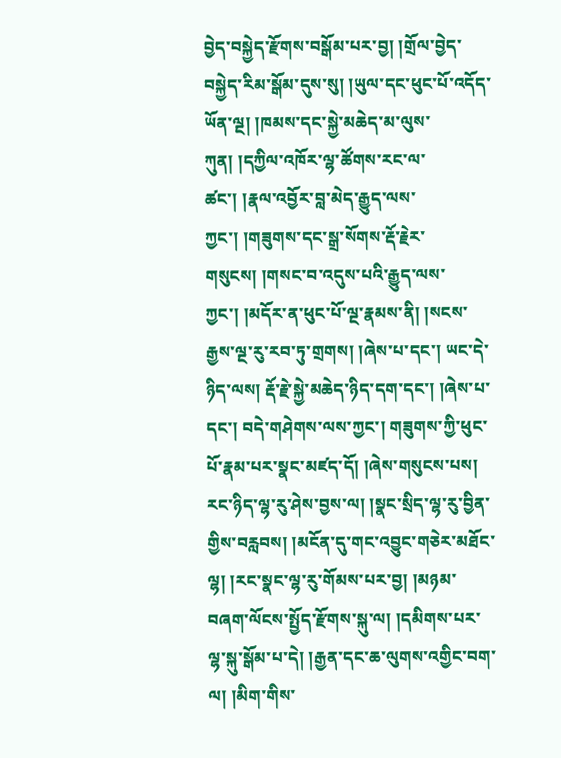བྱེད་བསྐྱེད་རྫོགས་བསྒོམ་པར་བྱ། །གྲོལ་བྱེད་བསྐྱེད་རིམ་སྒོམ་དུས་སུ། །ཡུལ་དང་ཕུང་པོ་འདོད་ཡོན་ལྔ། །ཁམས་དང་སྐྱེ་མཆེད་མ་ལུས་ཀུན། །དཀྱིལ་འཁོར་ལྷ་ཚོགས་རང་ལ་ཚང་། །རྣལ་འབྱོར་བླ་མེད་རྒྱུད་ལས་ཀྱང་། །གཟུགས་དང་སྒྲ་སོགས་རྡོ་རྗེར་གསུངས། །གསང་བ་འདུས་པའི་རྒྱུད་ལས་ཀྱང་། །མདོར་ན་ཕུང་པོ་ལྔ་རྣམས་ནི། །སངས་རྒྱས་ལྔ་རུ་རབ་ཏུ་གྲགས། །ཞེས་པ་དང་། ཡང་དེ་ཉིད་ལས། རྡོ་རྗེ་སྐྱེ་མཆེད་ཉིད་དག་དང་། །ཞེས་པ་དང་། བདེ་གཤེགས་ལས་ཀྱང་། གཟུགས་ཀྱི་ཕུང་པོ་རྣམ་པར་སྣང་མཛད་དོ། །ཞེས་གསུངས་པས། རང་ཉིད་ལྷ་རུ་ཤེས་བྱས་ལ། །སྣང་སྲིད་ལྷ་རུ་བྱིན་གྱིས་བརླབས། །མངོན་དུ་གང་འབྱུང་གཅེར་མཐོང་ལྷ། །རང་སྣང་ལྷ་རུ་གོམས་པར་བྱ། །མཉམ་བཞག་ལོངས་སྤྱོད་རྫོགས་སྐུ་ལ། །དམིགས་པར་ལྷ་སྐུ་སྒོམ་པ་དེ། །རྒྱན་དང་ཆ་ལུགས་འགྱིང་བག་ལ། །མིག་གིས་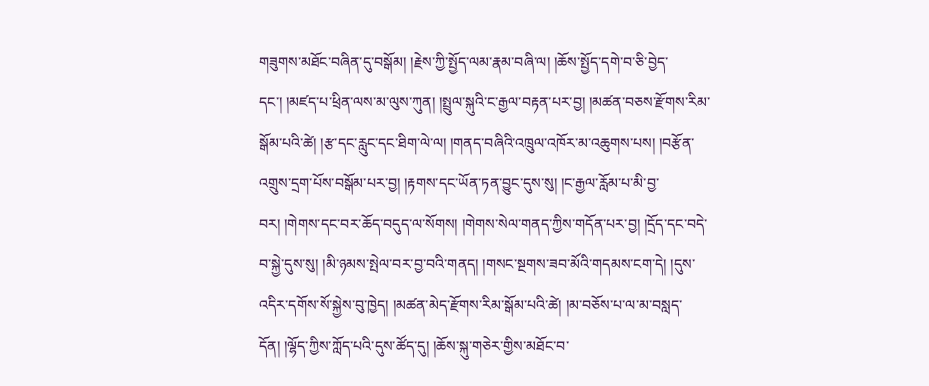གཟུགས་མཐོང་བཞིན་དུ་བསྒོམ། །རྗེས་ཀྱི་སྤྱོད་ལམ་རྣམ་བཞི་ལ། །ཆོས་སྤྱོད་དགེ་བ་ཅི་བྱེད་དང་། །མཛད་པ་ཕྲིན་ལས་མ་ལུས་ཀུན། །སྤྲུལ་སྐུའི་ང་རྒྱལ་བརྟན་པར་བྱ། །མཚན་བཅས་རྫོགས་རིམ་སྒོམ་པའི་ཚེ། །རྩ་དང་རླུང་དང་ཐིག་ལེ་ལ། །གནད་བཞིའི་འཁྲུལ་འཁོར་མ་འཆུགས་པས། །བརྩོན་འགྲུས་དྲག་པོས་བསྒོམ་པར་བྱ། །རྟགས་དང་ཡོན་ཏན་བྱུང་དུས་སུ། །ང་རྒྱལ་རློམ་པ་མི་བྱ་བར། །གེགས་དང་བར་ཆོད་བདུད་ལ་སོགས། །གེགས་སེལ་གནད་ཀྱིས་གདོན་པར་བྱ། །དྲོད་དང་བདེ་བ་སྐྱེ་དུས་སུ། །མི་ཉམས་སྤེལ་བར་བྱ་བའི་གནད། །གསང་སྔགས་ཟབ་མོའི་གདམས་ངག་དེ། །དུས་འདིར་དགོས་སོ་སྐྱེས་བུ་ཁྱེད། །མཚན་མེད་རྫོགས་རིམ་སྒོམ་པའི་ཚེ། །མ་བཅོས་པ་ལ་མ་བསླད་དོན། །ལྷོད་ཀྱིས་ཀློད་པའི་དུས་ཚོད་དུ། །ཆོས་སྐུ་གཅེར་གྱིས་མཐོང་བ་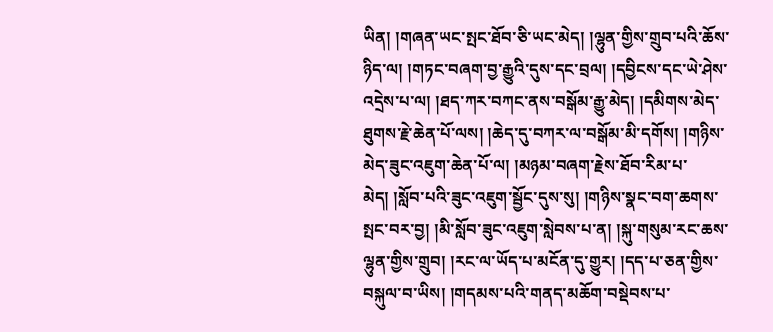ཡིན། །གཞན་ཡང་སྤང་ཐོབ་ཅི་ཡང་མེད། །ལྷུན་གྱིས་གྲུབ་པའི་ཆོས་ཉིད་ལ། །གཏང་བཞག་བྱ་རྒྱུའི་དུས་དང་བྲལ། །དབྱིངས་དང་ཡེ་ཤེས་འདྲེས་པ་ལ། །ཐད་ཀར་བཀང་ནས་བསྒོམ་རྒྱུ་མེད། །དམིགས་མེད་ཐུགས་རྗེ་ཆེན་པོ་ལས། །ཆེད་དུ་བཀར་ལ་བསྒོམ་མི་དགོས། །གཉིས་མེད་ཟུང་འཇུག་ཆེན་པོ་ལ། །མཉམ་བཞག་རྗེས་ཐོབ་རིམ་པ་མེད། །སློབ་པའི་ཟུང་འཇུག་སྦྱོང་དུས་སུ། །གཉིས་སྣང་བག་ཆགས་སྤང་བར་བྱ། །མི་སློབ་ཟུང་འཇུག་སླེབས་པ་ན། །སྐུ་གསུམ་རང་ཆས་ལྷུན་གྱིས་གྲུབ། །རང་ལ་ཡོད་པ་མངོན་དུ་གྱུར། །དད་པ་ཅན་གྱིས་བསྐུལ་བ་ཡིས། །གདམས་པའི་གནད་མཆོག་བསྡེབས་པ་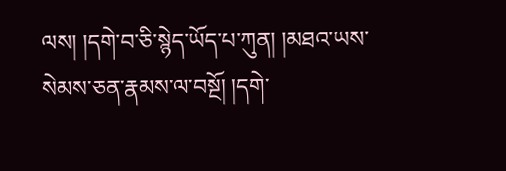ལས། །དགེ་བ་ཅི་སྙེད་ཡོད་པ་ཀུན། །མཐའ་ཡས་སེམས་ཅན་རྣམས་ལ་བསྔོ། །དགེ་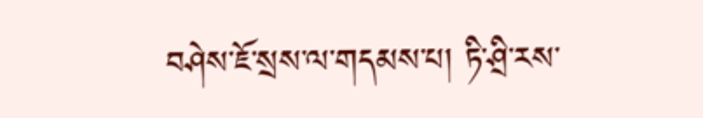བཤེས་ཇོ་སྲས་ལ་གདམས་པ། ཏི་ཤྲི་རས་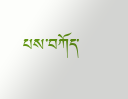པས་བཀོད་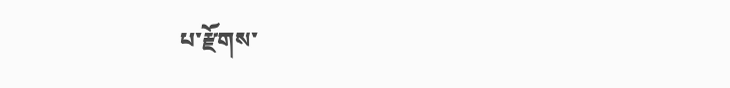པ་རྫོགས་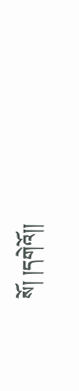སོ། །དགེའོ།།